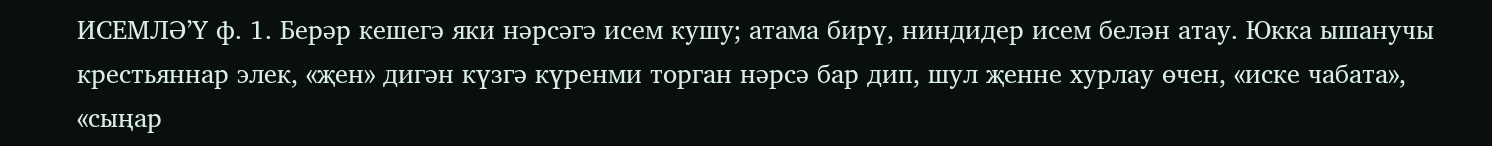ИСЕМЛӘ’Ү ф. 1. Берәр кешегә яки нәрсәгә исем кушу; атама бирү, ниндидер исем белән атау. Юкка ышанучы крестьяннар элек, «җен» дигән күзгә күренми торган нәрсә бар дип, шул җенне хурлау өчен, «иске чабата», «сыңар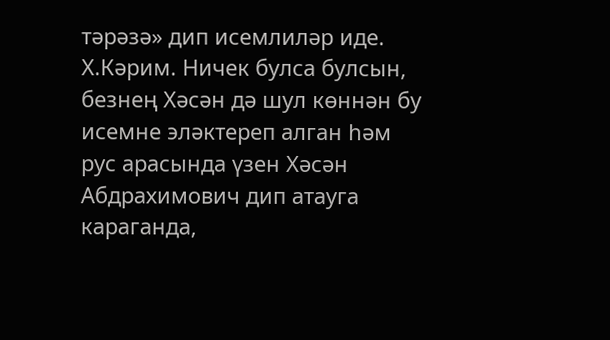тәрәзә» дип исемлиләр иде. Х.Кәрим. Ничек булса булсын, безнең Хәсән дә шул көннән бу исемне эләктереп алган һәм рус арасында үзен Хәсән Абдрахимович дип атауга караганда,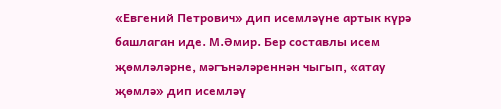«Евгений Петрович» дип исемләүне артык күрә башлаган иде. М.Әмир. Бер составлы исем җөмләләрне, мәгънәләреннән чыгып, «атау җөмлә» дип исемләү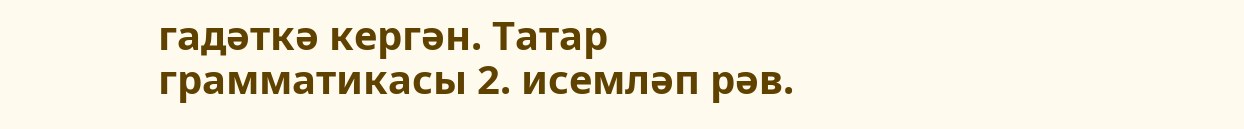гадәткә кергән. Татар грамматикасы 2. исемләп рәв.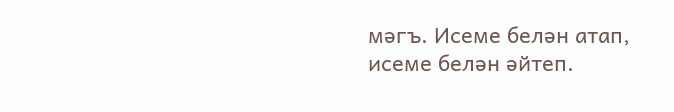мәгъ. Исеме белән атап, исеме белән әйтеп.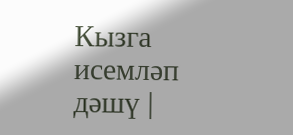Кызга исемләп дәшү |